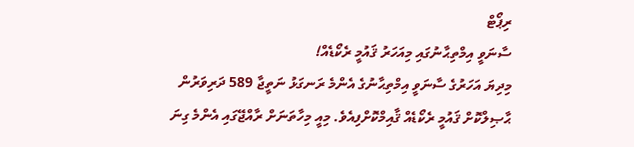ރިޕޯޓް
ސާނަވީ އިމްތިޙާނުގައި މިއަހަރު ޤައުމީ ރެކޯޑެއް!
މިދިޔަ އަހަރުގެ ސާނަވީ އިމްތިޙާނުގެ އެންމެ ރަނގަޅު ނަތީޖާ 589 ދަރިވަރުން ޙާޞިލްކޮށް ޤައުމީ ރެކޯޑެއް ޤާއިމްކޮށްފިއެވެ. މިއީ މިހާތަނަށް ރާއްޖޭގައި އެންމެ ގިނަ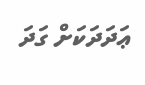ޢަދަދަކަށް ގަދަ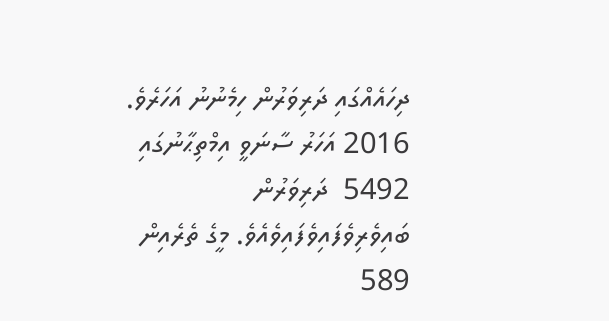ދިހައެއްގައި ދަރިވަރުން ހިމެނުނު އަހަރެވެ.
2016 އަހަރު ސާނަވީ އިމްތިޙާނުގައި  5492  ދަރިވަރުން ބައިވެރިވެފައިވެފައިވެއެވެ. މީގެ ތެރެއިން 589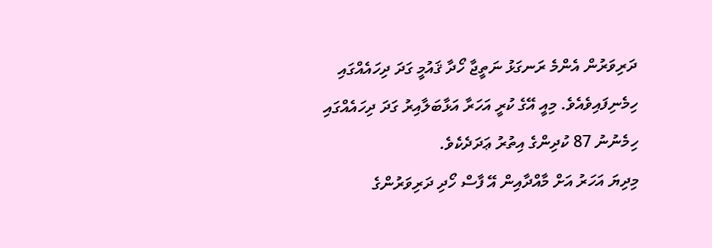ދަރިވަރުން އެންމެ ރަނގަޅު ނަތީޖާ ހޯދާ ޤައުމީ ގަދަ ދިހައެއްގައި ހިމެނިފައިވެއެވެ. މިއީ އޭގެ ކުރީ އަހަރާ އަޅާބަލާއިރު ގަދަ ދިހައެއްގައި ހިމެނުނު 87 ކުދިންގެ އިތުރު ޢަދަދެކެވެ.
މިދިޔަ އަހަރު އަށް މާއްދާއިން އޭ ފާސް ހޯދި ދަރިވަރުންގެ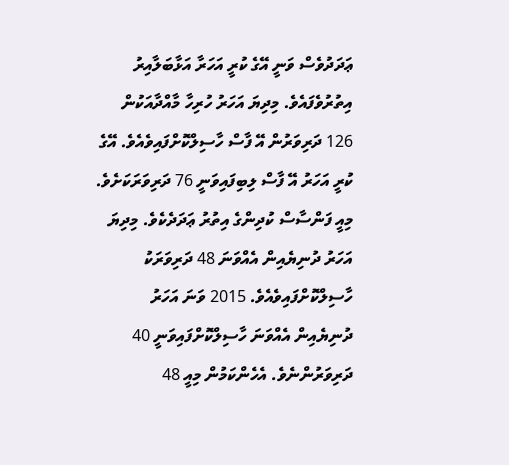ޢަދަދުވެސް ވަނީ އޭގެ ކުރީ އަހަރާ އަޅާބަލާއިރު އިތުރުވެފައެވެ. މިދިޔަ އަހަރު ހުރިހާ މާއްދާއަކުން 126 ދަރިވަރުން އޭ ފާސް ހާސިލްކޮށްފައިވެއެވެ. އޭގެ ކުރީ އަހަރު އޭ ފާސް ލިބިފައިވަނީ 76 ދަރިވަރަކަށެވެ. މިއީ ފަންސާސް ކުދިންގެ އިތުރު ޢަދަދެކެވެ. މިދިޔަ އަހަރު ދުނިޔެއިން އެއްވަނަ 48 ދަރިވަރަކު ހާސިލްކޮށްފައިވެއެވެ. 2015 ވަނަ އަހަރު ދުނިޔެއިން އެއްވަނަ ހާސިލްކޮށްފައިވަނީ 40 ދަރިވަރުންނެވެ. އެހެންކަމުން މިއީ 48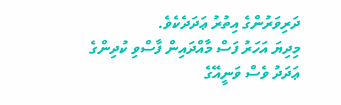ދަރިވަރުންގެ އިތުރު ޢަދަދެކެވެ.
މިދިޔަ އަހަރު ފަސް މާއްދައިން ފާސްވި ކުދިންގެ ޢަދަދު ވެސް ވަނީއޭގެ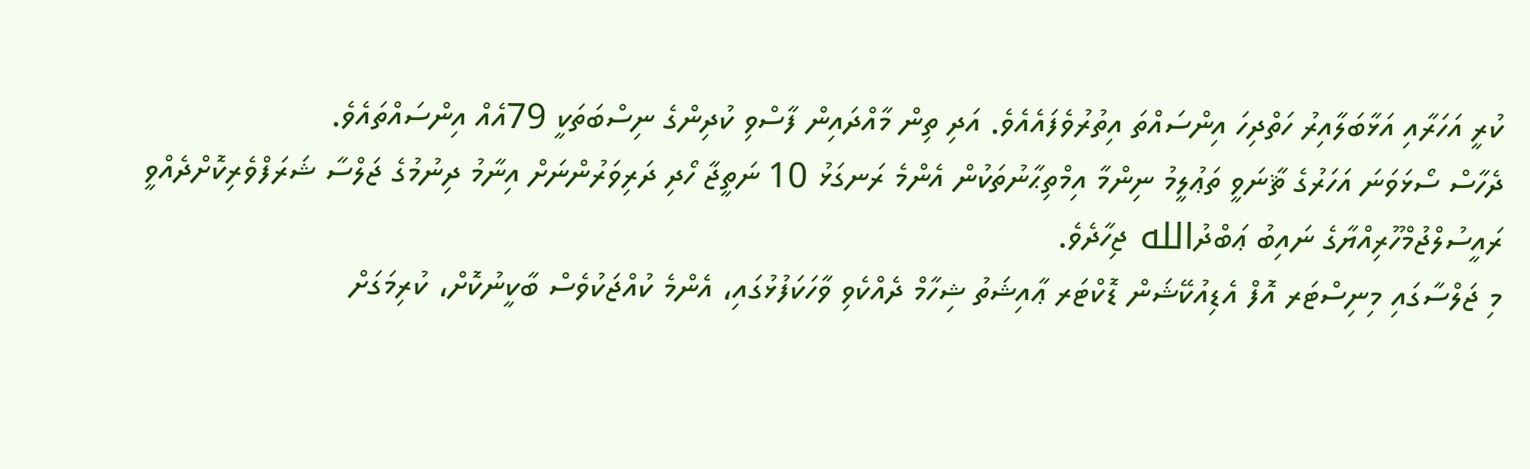ކުރީ އަހަރާއި އަޅާބަލާއިރު ހަތްދިހަ އިންސައްތަ އިތުރުވެފައެއެވެ. އަދި ތިން މާއްދައިން ފާސްވި ކުދިންގެ ނިސްބަތަކީ 79އެއް އިންސައްތައެވެ.
ދެހާސް ސޯޅަވަނަ އަހަރުގެ ޘާނަވީ ތަޢުލީމު ނިންމާ އިމްތިޙާނުތަކުން އެންމެ ރަނގަޅު 10 ނަތީޖާ ހޯދި ދަރިވަރުންނަށް އިނާމު ދިނުމުގެ ޖަލްސާ ޝަރަފްވެރިކޮށްދެއްވީ ރައީސުލްޖުމްހޫރިއްޔާގެ ނައިބު ޢަބްދުالله ޖިހާދެވެ.
މި ޖަލްސާގައި މިނިސްޓަރ އޮފް އެޑިއުކޭޝަން ޑޮކްޓަރ ޢާއިޝަތު ޝިހާމް ދެއްކެވި ވާހަކަފުޅުގައި، އެންމެ ކުއްޖަކުވެސް ބާކީނުކޮށް، ކުރިމަގަށް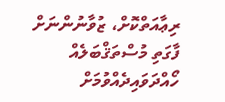ރިޢާއަތްކޮށް، ޒުވާނުންނަށް ފާގަތި މުސްތަޤްބަލެއް ހޯއްދަވައިދެއްވުމަށް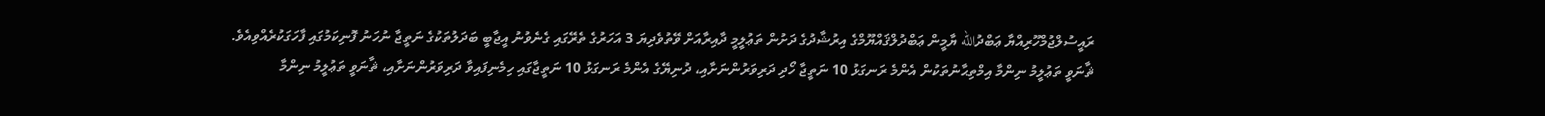ރައީސުލްޖުމްހޫރިއްޔާ ޢަބްދުالله ޔާމީން ޢަބްދުލްޤައްޔޫމްގެ އިރުޝާދުގެ ދަށުން ތަޢުލީމީ ދާއިރާއަށް ވޭތުވެދިޔަ 3 އަހަރުގެ ތެރޭގައި ގެނެވުނު އީޖާބީ ބަދަލުތަކުގެ ނަތީޖާ ނުހަނު ފޮނިކަމުގައި ފާހަގަކުރެއްވިއެވެ.
ޘާނަވީ ތަޢުލީމު ނިންމާ އިމްތިޙާނުތަކުން އެންމެ ރަނގަޅު 10 ނަތީޖާ ހޯދި ދަރިވަރުންނަށާއި، ދުނިޔޭގެ އެންމެ ރަނގަޅު 10 ނަތީޖާގައި ހިމެނިފައިވާ ދަރިވަރުންނަށާއި، ޘާނަވީ ތަޢުލީމު ނިންމާ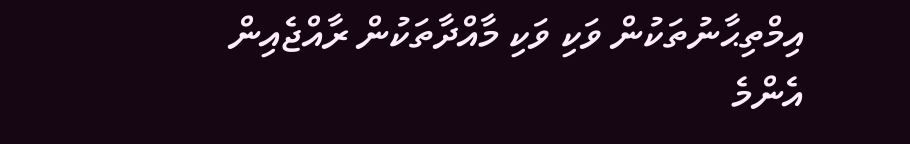އިމްތިޙާނުތަކުން ވަކި ވަކި މާއްދާތަކުން ރާއްޖެއިން އެންމެ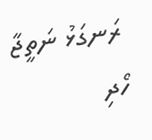ރަނގަޅު ނަތީޖާ ހޯދި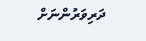ދަރިވަރުންނަށް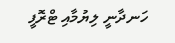ހަނދާނީ ލިޔުމާއި ޓްރޮފީ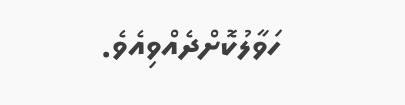ހަވާލުކޮށްދެއްވިއެވެ.